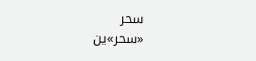سحر
«سحر»ین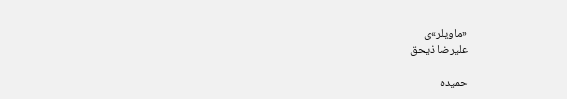«ماویلر»ی
علیرضا ذیحق

حمیده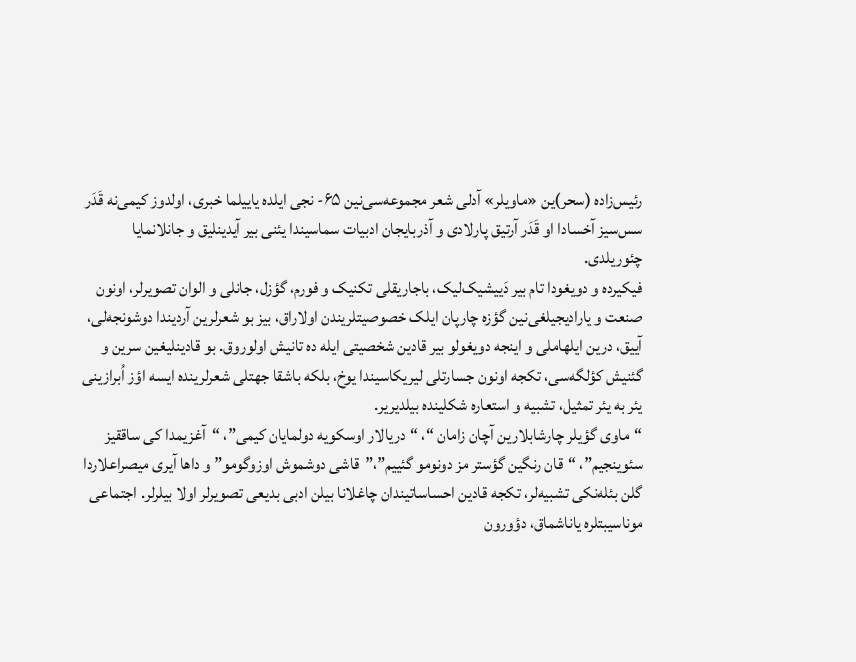رئیس‌زاده (سحر)ین «ماویلر» آدلی شعر مجموعه‌سی‌نین ۶۵- نجی ایلده یاییلما خبری، اولدوز کیمی‌نه قَدَر سس‌سیز آخسادا او قَدَر آرتیق پارلادی و آذربایجان ادبیات سماسیندا یئنی بیر آیدینلیق و جانلانمایا چئوریلدی.
فیکیرده و دویغودا تام بیر دَییشیک‌لیک، باجاریقلی تکنیک و فورم، گؤزل، جانلی و الوان تصویرلر، اونون صنعت و یارادیجیلغی‌نین گؤزه چارپان ایلک خصوصیتلریندن اولاراق، بیز بو شعرلرین آردیندا دوشونجه‌لی، آییق، درین ایلهاملی و اینجه دویغولو بیر قادین شخصیتی ایله ده تانیش اولوروق. بو قادینلیغین سرین و گئنیش کؤلگه‌سی، تکجه اونون جسارتلی لیریکاسیندا یوخ، بلکه باشقا جهتلی شعرلرینده ایسه اؤز اُبرازینی یئر به یئر تمثیل، تشبیه و استعاره شکلینده بیلدیریر.
“ماوی گؤیلر چارشابلارین آچان زامان “، “دریالار اوسکویه دولمایان کیمی”، “آغزیمدا کی ساققیز سئوینجیم”، “قان رنگین گؤستر مز دونومو گئییم”،”قاشی دوشموش اوزوگومو” و داها آیری میصراعلاردا گلن بئله‌نکی تشبیه‌لر، تکجه قادین احساساتیندان چاغلانا بیلن ادبی بدیعی تصویرلر اولا بیلرلر. اجتماعی موناسیبتلره یاناشماق، دؤورون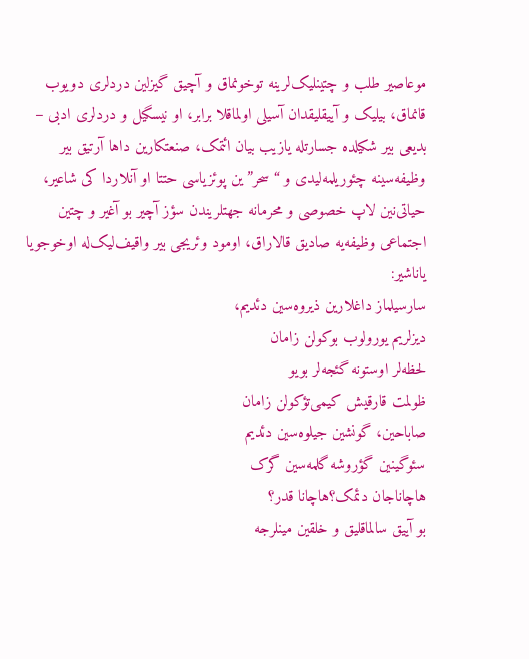موعاصیر طلب و چتینلیک‌لرینه توخونماق و آچیق گیزلین دردلری دویوب قانماق، بیلیک و آییقلیقدان آسیلی اولماقلا برابر، او نیسگیل و دردلری ادبی – بدیعی بیر شکیلده جسارتله یازیب بیان ائتمک، صنعتکارین داها آرتیق بیر وظیفه‌سینه چئوریلمه‌لیدی و “سحر”ین پوئزیاسی حتتا او آنلاردا کی شاعیر، حیاتی‌نین لاپ خصوصی و محرمانه جهتلریندن سؤز آچیر بو آغیر و چتین اجتماعی وظیفه‌یه صادیق قالاراق، اومود وئریجی بیر واقیف‌لیک‌له اوخوجویا یاناشیر:
سارسیلماز داغلارین ذیروه‌سین دئدیم،
دیزلریم یورولوب بوکولن زامان
لحظه‌لر اوستونه گئجه‌لر بویو
ظولمت قارقیش کیمی‌تؤکولن زامان
صاباحین، گونشین جیلوه‌سین دئدیم
سئوگینین گؤروشه گلمه‌سین گرک
هاچاناجان دئمک؟‌هاچانا قدر؟
بو آییق سالماقلیق و خلقین مینلرجه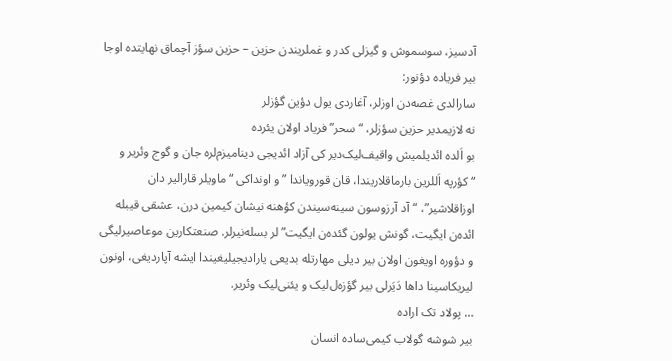آدسیز، سوسموش و گیزلی کدر و غملریندن حزین – حزین سؤز آچماق نهایتده اوجا بیر فریاده دؤنور:
سارالدی غصه‌دن اوزلر، آغاردی یول دؤین گؤزلر
نه لازیمدیر حزین سؤزلر، “سحر” فریاد اولان یئرده
بو اَلده ائدیلمیش واقیف‌لیک‌دیر کی آزاد ائدیجی دینامیزم‌لره جان و گوج وئریر و “کؤرپه اَللرین بارماقلاریندا، قان قورویاندا ” و اونداکی “ماویلر قارالیر دان اوزاقلاشیر”، “آد آرزوسون سینه‌سیندن کؤهنه نیشان کیمین درن، عشقی قیبله ائده‌ن ایگیت، گونش یولون گئده‌ن ایگیت” لر بسله‌نیرلر. صنعتکارین موعاصیرلیگی و دؤوره اویغون اولان بیر دیلی مهارتله بدیعی یارادیجیلیغیندا ایشه آپاردیغی، اونون لیریکاسینا داها دَیَرلی بیر گؤزه‌ل‌لیک و یئنی‌لیک وئریر.
… پولاد تک اراده
بیر شوشه گولاب کیمی‌ساده انسان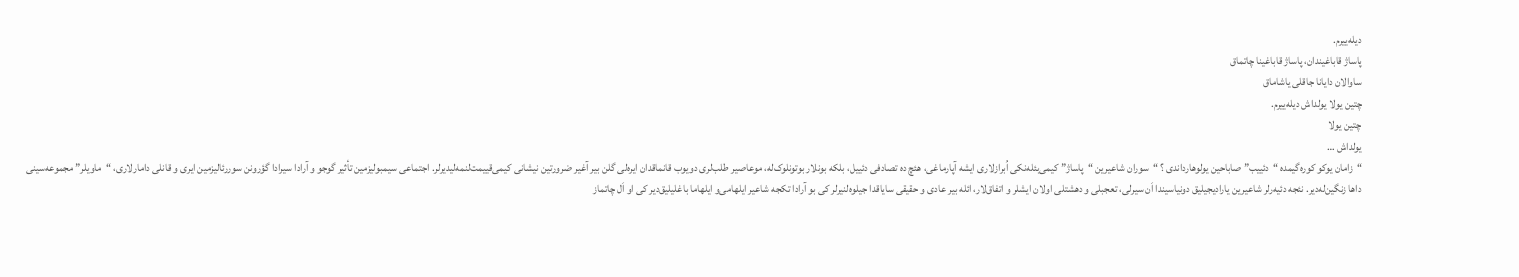دیله‌ییرم.
پاساژ قاباغیندان، پاساژ قاباغینا چاتماق
ساوالان دایانا جاقلی یاشاماق
چتین یولا یولداش دیله‌ییرم.
چتین یولا
یولداش …
“زامان یوکو کوره‌گیمده “دئییب” صاباحین یولو‌هارداندی ؟ “سوران شاعیرین “پاساژ” کیمی‌بئله‌نکی اُبرازلاری ایشه آپارماغی، هئچ ده تصادفی دئییل، بلکه بونلار بوتونلوک‌له، موعاصیر طلب‌لری دویوب قانماقدان ایره‌لی گلن بیر آغیر ضرورتین نیشانی کیمی‌قییمت‌لنمه‌لیدیرلر. اجتماعی سیمبولیزمین تأثیر گوجو و آرادا سیرادا گؤرونن سوررئالیزمین ایری و قانلی دامارلاری، “ماویلر” مجموعه‌سینی داها زنگین‌له‌دیر. نئجه دئیه‌رلر شاعیرین یارادیجیلیق دونیاسیندا اَن سیرلی، تعجبلی و دهشتلی اولان ایشلر و اتفاق‌لار، ائله بیر عادی و حقیقی سایاقدا جیلوه‌لنیرلر کی بو آرادا تکجه شاعیر ایلهامی‌و ایلهاما باغلیلیق‌دیر کی او اَل چاتماز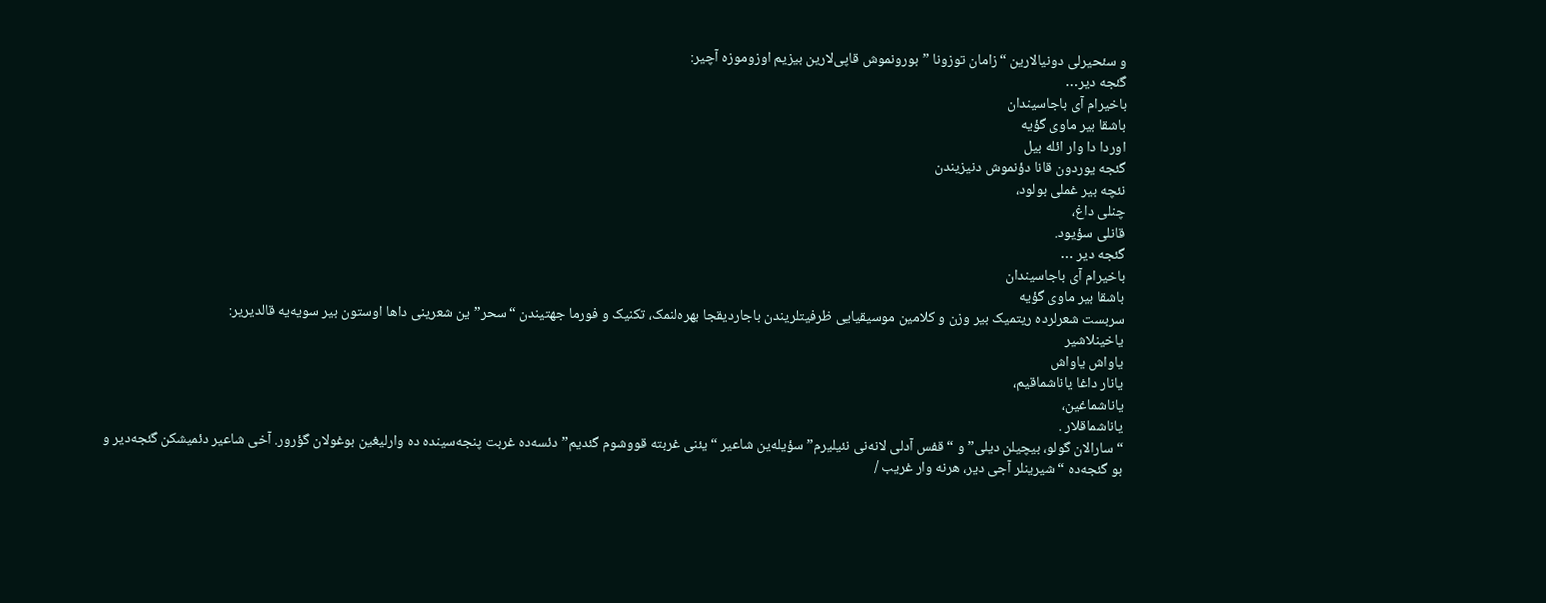و سئحیرلی دونیالارین “زامان توزونا ” بورونموش قاپی‌لارین بیزیم اوزوموزه آچیر:
گئجه دیر…
باخیرام آی باجاسیندان
باشقا بیر ماوی گؤیه
اوردا دا وار ائله بیل
گئجه یوردون قانا دؤنموش دنیزیندن
نئچه بیر غملی بولود،
چنلی داغ،
قانلی سؤیود.
گئجه دیر …
باخیرام آی باجاسیندان
باشقا بیر ماوی گؤیه
سربست شعرلرده ریتمیک بیر وزن و کلامین موسیقیایی ظرفیتلریندن باجاردیقجا بهره‌لنمک، تکنیک و فورما جهتیندن “سحر”ین شعرینی داها اوستون بیر سویه‌یه قالدیریر:
یاخینلاشیر
یاواش یاواش
یانار داغا یاناشماقیم،
یاناشماغین،
یاناشماقلار .
“سارالان گولو، بیچیلن دیلی” و “قفس آدلی لانه‌نی نئیلیرم” سؤیله‌ین شاعیر “یئنی غربته قووشوم گئدیم” دئسه‌ده غربت پنجه‌سینده ده وارلیغین بوغولان گؤرور. آخی شاعیر دئمیشکن گئجه‌دیر و بو گئجه‌ده “شیرینلر آجی دیر، هرنه وار غریب /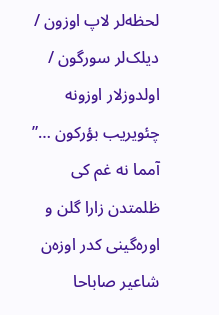لحظه‌لر لاپ اوزون / دیلک‌لر سورگون / اولدوزلار اوزونه چئویریب بؤرکون …” آمما نه غم کی ظلمتدن زارا گلن و اوره‌گینی کدر اوزه‌ن شاعیر صاباحا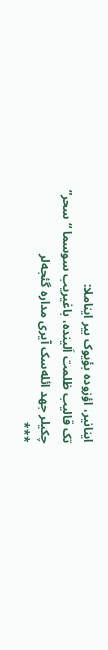اینانیر، اؤزوده بؤیوک بیر ایناملا:
تک قالیب ظلمت اَلینده، باغیریب سوسما “سحر”
چکیلر جهد ائله‌سک آیری مداره گئجه‌لر
***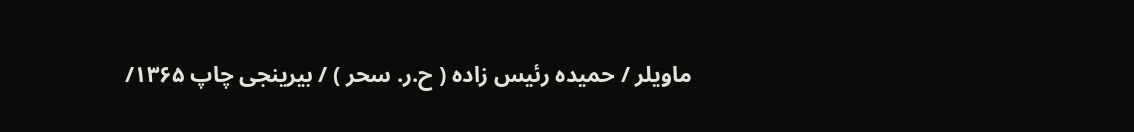ماویلر / حمیده رئیس زاده ( ح.ر. سحر ) / بیرینجی چاپ ۱۳۶۵/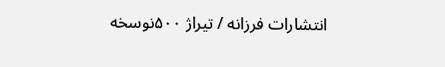انتشارات فرزانه / تیراژ ۵۰۰نوسخه